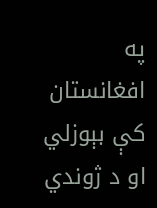په افغانستان کې بېوزلي او د ژوندي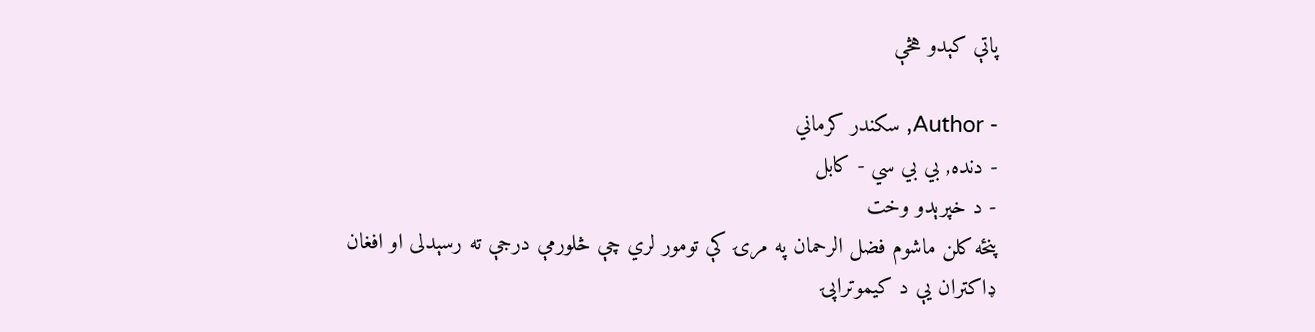پاتې کېدو هڅې

- Author, سکندر کرماني
- دنده, بي بي سي - کابل
- د خپرېدو وخت
پنځه کلن ماشوم فضل الرحمان په مرۍ کې تومور لري چې څلورمې درجې ته رسېدلی او افغان ډاکتران یې د کیموتراپۍ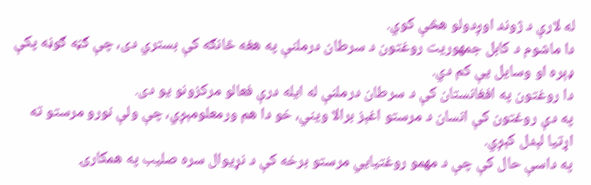له لارې د ژوند اوږدولو هڅې کوي.
دا ماشوم د کابل جمهوریت روغتون د سرطان درملنې په هغه څانګه کې بستري دی، چې ګڼه ګوڼه پکې ډېره او وسایل یې کم دي.
دا روغتون په افغانستان کې د سرطان درملنې له ایله درې فعالو مرکزونو یو دی.
په دې روغتون کې انسان د مرستو اغېز برالا ویني، خو دا هم ورمعلومېږي، چې ولې نورو مرستو ته اړتیا لېدل کېږي.
په داسې حال کې چې د مهمو روغتیايي مرستو برخه کې د نړیوال سره صلیب په همکارۍ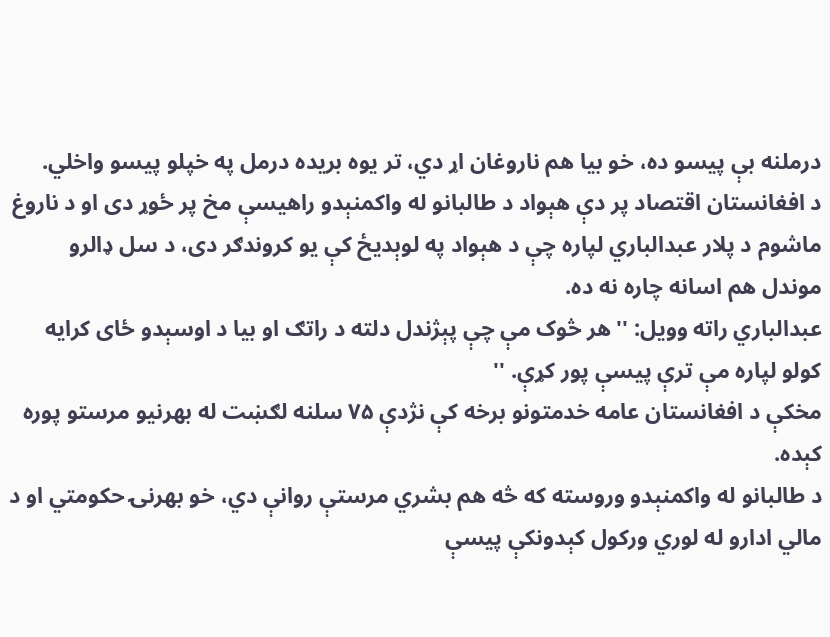درملنه بې پیسو ده، خو بیا هم ناروغان اړ دي، تر یوه بریده درمل په خپلو پیسو واخلي.
د افغانستان اقتصاد پر دې هېواد د طالبانو له واکمنېدو راهیسې مخ پر ځوړ دی او د ناروغ ماشوم د پلار عبدالباري لپاره چې د هېواد په لوېدیځ کې یو کروندګر دی، د سل ډالرو موندل هم اسانه چاره نه ده.
عبدالباري راته وویل: ''هر څوک مې چې پېژندل دلته د راتګ او بیا د اوسېدو ځای کرایه کولو لپاره مې ترې پیسې پور کړې. ''
مخکې د افغانستان عامه خدمتونو برخه کې نژدې ۷۵ سلنه لګښت له بهرنیو مرستو پوره کېده.
د طالبانو له واکمنېدو وروسته که څه هم بشري مرستې روانې دي، خو بهرنۍ حکومتي او د مالي ادارو له لوري ورکول کېدونکې پیسې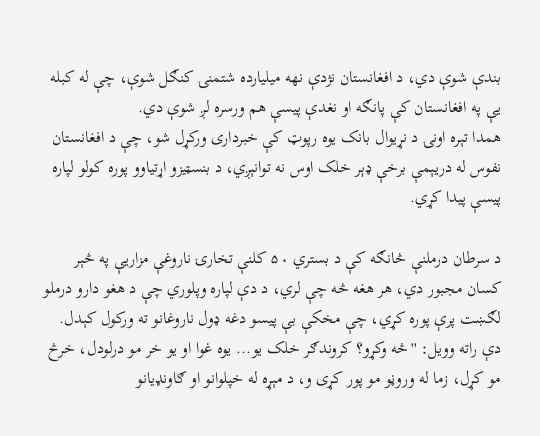بندې شوې دي، د افغانستان نژدې نهه میلیارده شتمنۍ کنګل شوې، چې له کبله یې په افغانستان کې پانګه او نغدې پیسې هم ورسره لږ شوې دي.
همدا تېره اونۍ د نړیوال بانک یوه رپوټ کې خبرداری ورکړل شو، چې د افغانستان نفوس له دریېمې برخې ډېر خلک اوس نه توانېږي، د بنسټیزو اړتیاوو پوره کولو لپاره پیسې پیدا کړي.

د سرطان درملنې څانګه کې د بستري ۵۰ کلنې تخارۍ ناروغې مزاریې په څېر کسان مجبور دي، هر هغه څه چې لري، د دې لپاره وپلوري چې د هغو دارو درملو لګښت پرې پوره کړي، چې مخکې بې پیسو دغه ډول ناروغانو ته ورکول کېدل.
دې راته وویل: ''څه وکړو؟ کروندګر خلک یو... یوه غوا او یو خر مو درلودل، خرڅ مو کړل، زما له وروڼو مو پور کړی و، د مېړه له خپلوانو او ګاونډيانو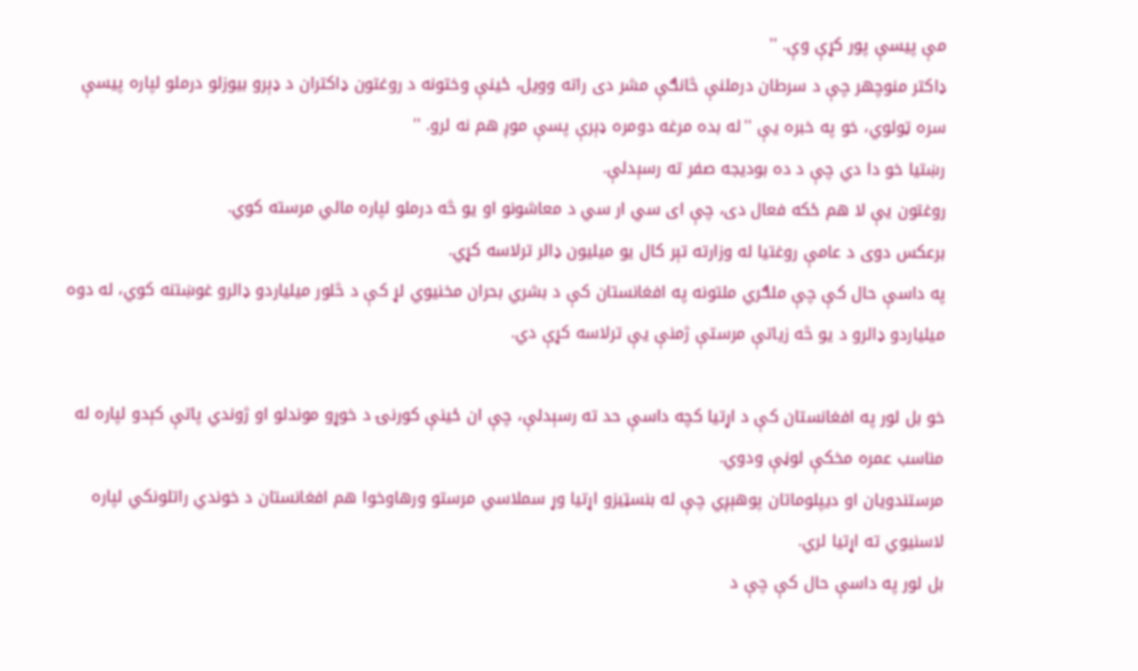مې پیسې پور کړې وې. ''
ډاکتر منوچهر چې د سرطان درملنې څانګې مشر دی راته وویل، ځینې وختونه د روغتون ډاکتران د ډېرو بیوزلو درملو لپاره پیسې سره ټولوي، خو په خبره یې ''له بده مرغه دومره ډېرې پسې موږ هم نه لرو. ''
رښتیا خو دا دي چې د ده بودیجه صفر ته رسېدلې.
روغتون یې لا هم ځکه فعال دی، چې ای سي ار سي د معاشونو او یو څه درملو لپاره مالي مرسته کوي.
برعکس دوی د عامې روغتیا له وزارته تېر کال یو میلیون ډالر ترلاسه کړي.
په داسې حال کې چې ملګري ملتونه په افغانستان کې د بشري بحران مخنیوي لړ کې د څلور میلیاردو ډالرو غوښتنه کوي، له دوه میلیاردو ډالرو د یو څه زیاتې مرستې ژمنې یې ترلاسه کړې دي.

خو بل لور په افغانستان کې د اړتيا کچه داسې حد ته رسېدلې، چې ان ځینې کورنۍ د خوړو موندلو او ژوندي پاتې کېدو لپاره له مناسب عمره مخکې لوڼې ودوي.
مرستندویان او دیپلوماتان پوهېږي چې له بنسټیزو اړتیا وړ سملاسي مرستو ورهاوخوا هم افغانستان د خوندي راتلونکي لپاره لاسنیوي ته اړتیا لري.
بل لور په داسې حال کې چې د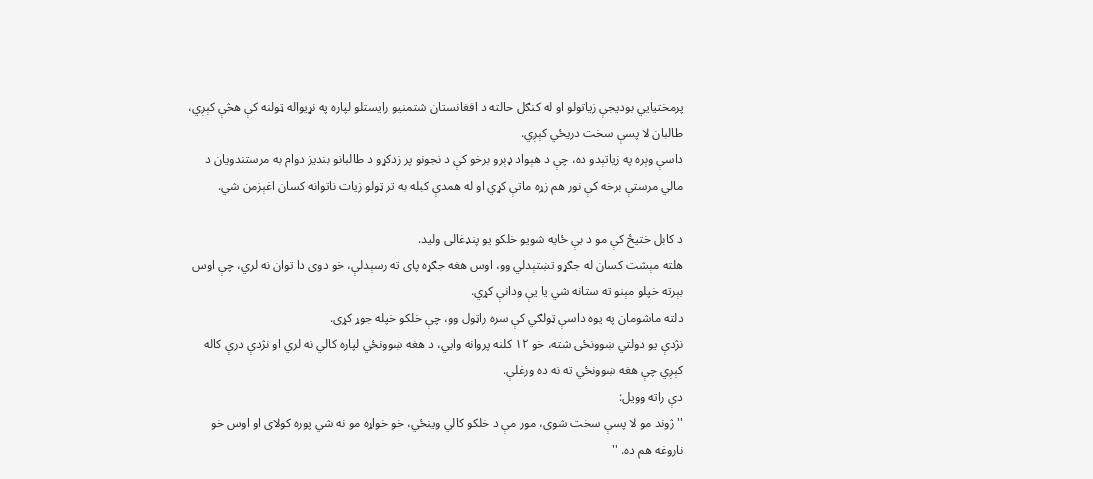پرمختیايي بودیجې زیاتولو او له کنګل حالته د افغانستان شتمنیو رایستلو لپاره په نړیواله ټولنه کې هڅې کېږي، طالبان لا پسې سخت دریځي کېږي.
داسې وېره په زیاتېدو ده، چې د هېواد ډېرو برخو کې د نجونو پر زدکړو د طالبانو بندیز دوام به مرستندویان د مالي مرستې برخه کې نور هم زړه ماتې کړي او له همدې کبله به تر ټولو زیات ناتوانه کسان اغېزمن شي.

د کابل ختیځ کې مو د بې ځایه شویو خلکو یو پنډغالی ولید.
هلته مېشت کسان له جګړو تښتېدلي وو، اوس هغه جګړه پای ته رسېدلې، خو دوی دا توان نه لري، چې اوس بېرته خپلو مېنو ته ستانه شي یا یې ودانې کړي.
دلته ماشومان په یوه داسې ټولګي کې سره راټول وو، چې خلکو خپله جوړ کړی.
نژدې یو دولتي ښوونځی شته، خو ۱۲ کلنه پروانه وايي، د هغه ښوونځي لپاره کالي نه لري او نژدې درې کاله کېږي چې هغه ښوونځي ته نه ده ورغلې.
دې راته وویل:
''ژوند مو لا پسې سخت شوی، مور مې د خلکو کالي وینځي، خو خواړه مو نه شي پوره کولای او اوس خو ناروغه هم ده. ''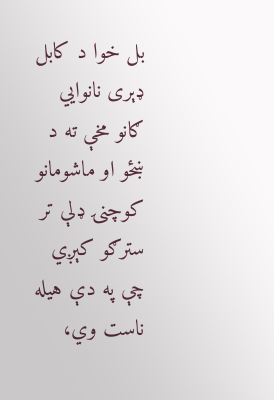بل خوا د کابل ډېری نانوايي ګانو مخې ته د ښځو او ماشومانو کوچنۍ ډلې تر سترګو کېږي چې په دې هیله ناست وي،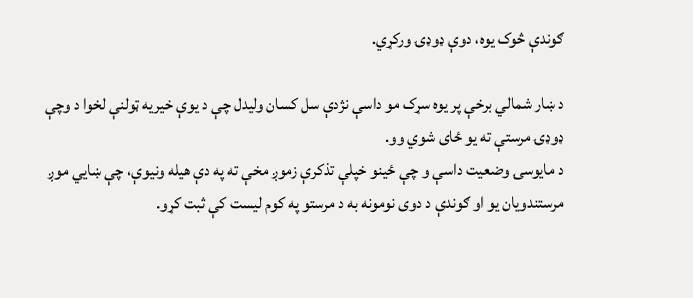ګوندې څوک یوه، دوې ډوډۍ ورکړي.

د ښار شمالي برخې پر یوه سړک مو داسې نژدې سل کسان ولیدل چې د یوې خیریه ټولنې لخوا د وچې ډوډۍ مرستې ته یو ځای شوي وو.
د مایوسۍ وضعیت داسې و چې ځینو خپلې تذکرې زموږ مخې ته په دې هیله ونیوې، چې ښايي موږ مرستندویان یو او ګوندې د دوی نومونه به د مرستو په کوم لیست کې ثبت کړو.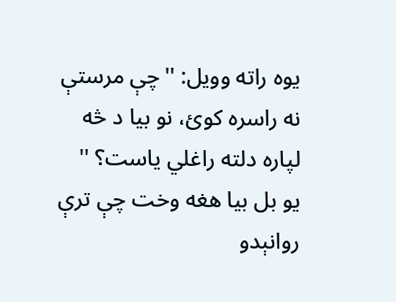یوه راته وویل: ''چې مرستې نه راسره کوئ، نو بیا د څه لپاره دلته راغلي یاست؟ ''
یو بل بیا هغه وخت چې ترې روانېدو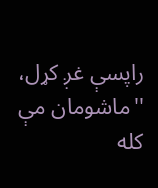راپسې غږ کړل، ''ماشومان مې کله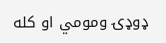ډوډۍ ومومي او کله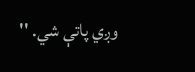وږي پاتې شي. ''